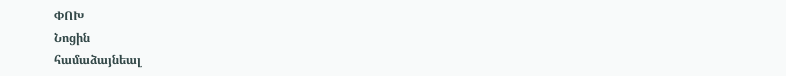ՓՈԽ
Նոցին
համաձայնեալ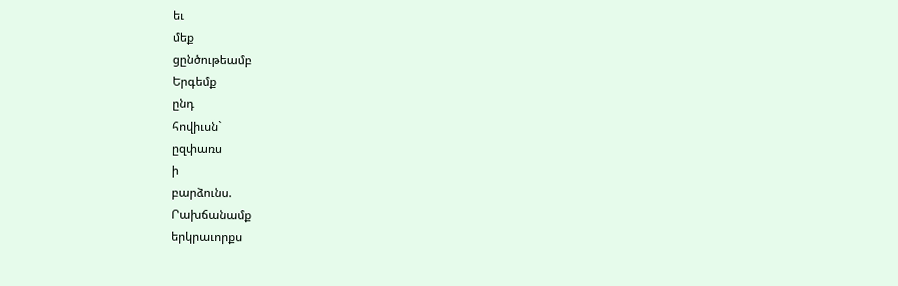եւ
մեք
ցընծութեամբ
Երգեմք
ընդ
հովիւսն`
ըզփառս
ի
բարձունս.
Րախճանամք
երկրաւորքս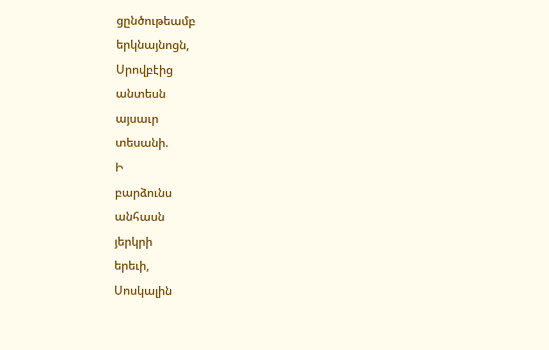ցընծութեամբ
երկնայնոցն,
Սրովբէից
անտեսն
այսաւր
տեսանի.
Ի
բարձունս
անհասն
յերկրի
երեւի,
Սոսկալին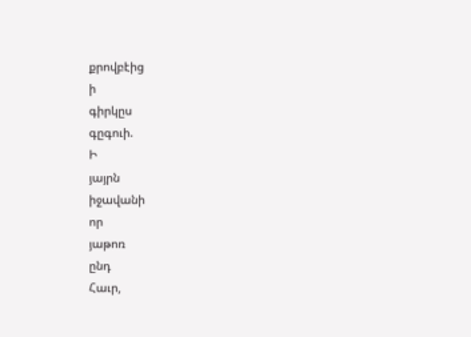քրովբէից
ի
գիրկըս
գըգուի.
Ի
յայրն
իջավանի
որ
յաթոռ
ընդ
Հաւր,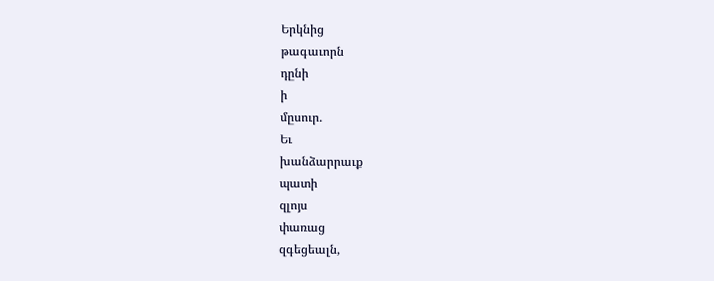Երկնից
թագաւորն
դընի
ի
մըսուր.
Եւ
խանձարրաւք
պատի
զլոյս
փառաց
զգեցեալն,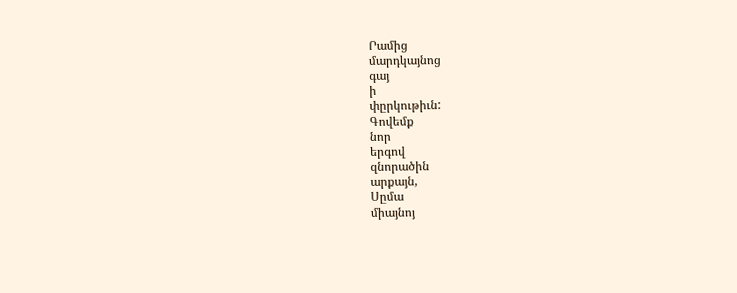Րամից
մարդկայնոց
գայ
ի
փըրկութիւն:
Գովեմք
նոր
երգով
զնորածին
արքայն,
Սըմա
միայնոյ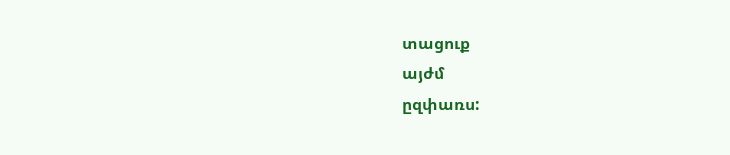տացուք
այժմ
ըզփառս: